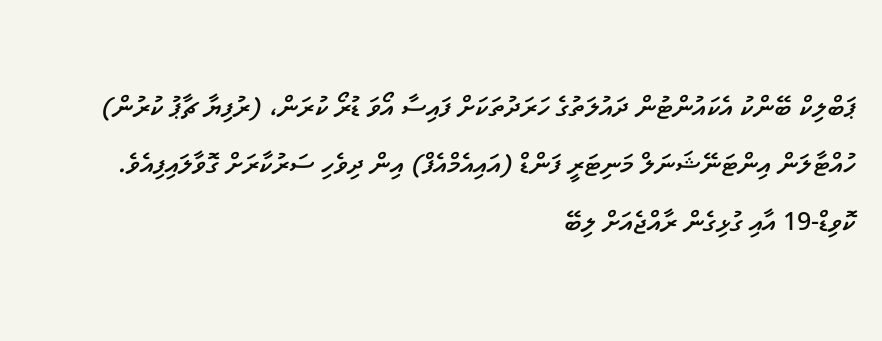ޕަބްލިކް ބޭންކު އެކައުންޓުން ދައުލަތުގެ ހަރަދުތަކަށް ފައިސާ އޯވަ ޑުރޯ ކުރަން، (ރުފިޔާ ޗާޕު ކުރުން) ހުއްޓާލަން އިންޓަނޭޝަނަލް މަނިޓަރީ ފަންޑް (އައިއެމްއެފް) އިން ދިވެހި ސަރުކާރަށް ގޮވާލައިފިއެވެ.
ކޮވިޑް-19 އާއި ގުޅިގެން ރާއްޖެއަށް ލިބޭ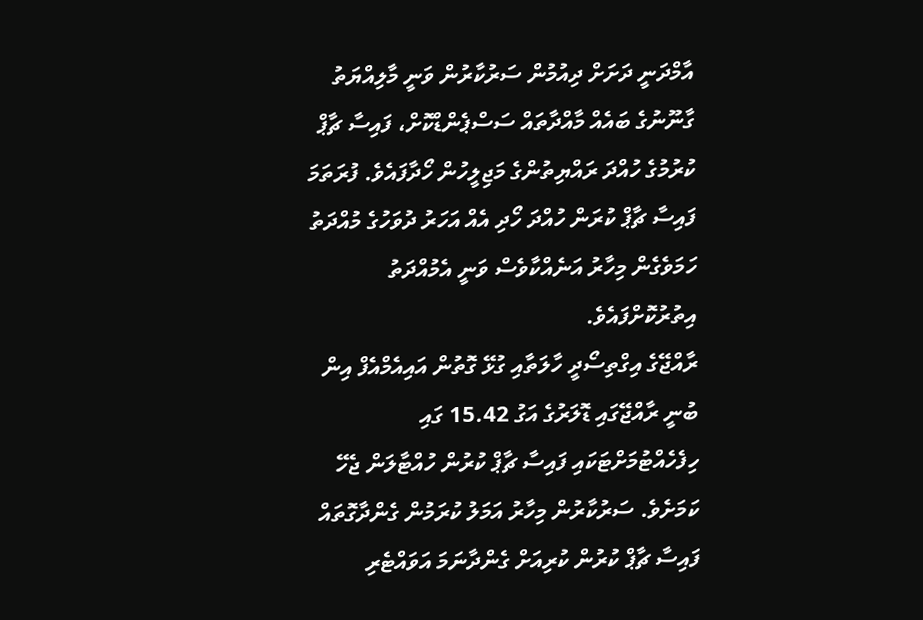އާމްދަނީ ދަށަށް ދިއުމުން ސަރުކާރުން ވަނީ މާލިއްޔަތު ގާނޫނުގެ ބައެއް މާއްދާތައް ސަސްޕެންޑްކޮށް، ފައިސާ ޗާޕް ކުރުމުގެ ހުއްދަ ރައްޔިތުންގެ މަޖިލީހުން ހޯދާފައެވެ. ފުރަތަމަ ފައިސާ ޗާޕް ކުރަން ހުއްދަ ހޯދި އެއް އަހަރު ދުވަހުގެ މުއްދަތު ހަމަވެގެން މިހާރު އަނެއްކާވެސް ވަނީ އެމުއްދަތު އިތުރުކޮށްފައެވެ.
ރާއްޖޭގެ އިގްތިސޯދީ ހާލަތާއި ގުޅޭ ގޮތުން އައިއެމްއެފް އިން ބުނީ ރާއްޖޭގައި ޑޮލަރުގެ އަގު 15.42 ގައި ހިފެހެއްޓުމަށްޓަކައި ފައިސާ ޗާޕް ކުރުން ހުއްޓާލަން ޖެހޭ ކަމަށެވެ. ސަރުކާރުން މިހާރު އަމަލު ކުރަމުން ގެންދާގޮތައް ފައިސާ ޗާޕް ކުރުން ކުރިއަށް ގެންދާނަމަ އަވައްޓެރި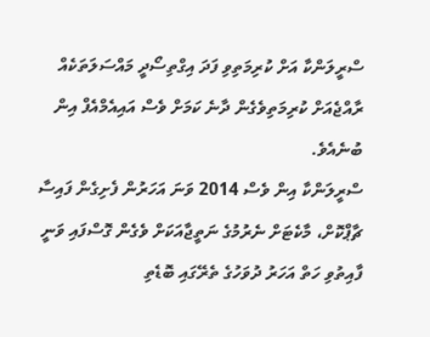ސްރީލަންކާ އަށް ކުރިމަތިވި ފަދަ އިގްތިސޯދީ މައްސަލަތަކެއް ރާއްޖެއަށް ކުރިމަތިވެގެން ދާނެ ކަމަށް ވެސް އައިއެމްއެފް އިން ބުނެއެވެ.
ސްރީލަންކާ އިން ވެސް 2014 ވަނަ އަހަރުން ފެށިގެން ފައިސާ ޗާޕްކޮށް، މާކެޓަށް ނެރުމުގެ ނަތީޖާއަކަށް ވެގެން ގޮސްފައި ވަނީ ފާއިތުވި ހަތް އަހަރު ދުވަހުގެ ތެރޭގައި ބޮޑެތި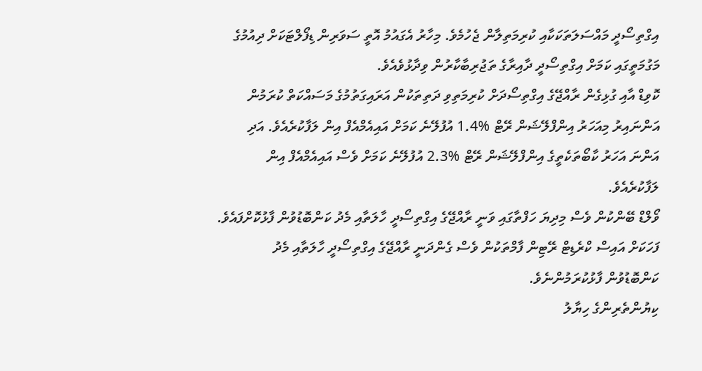އިގްތިސޯދީ މައްސަލަތަކަކާއި ކުރިމަތިލާން ޖެހުމެވެ. މިހާރު އެގައުމު އޮތީ ސަވަރިން ޑިފޯލްޓަކަށް ދިއުމުގެ މަގުމަތީގައި ކަމަށް އިގްތިސޯދީ ދާއިރާގެ ތަޖުރިބާކާރުން ވިދާޅުވެއެވެ.
ކޮވިޑް އާއި ގުޅިގެން ރާއްޖޭގެ އިގްތިސޯދަށް ކުރިމަތިވި ދަތިތަކުން އަރައިގަތުމުގެ މަސައްކަތް ކުރަމުން އަންނައިރު މިއަހަރު އިންފްލޭޝަން ރޭޓް %1.4 އުފުލޭނެ ކަމަށް އައިއެމްއެފް އިން ލަފާކުރެއެވެ. އަދި އަންނަ އަހަރު ކާބޯތަކެތީގެ އިންފްލޭޝަން ރޭޓް %2.3 އުފުލޭނެ ކަމަށް ވެސް އައިއެމްއެފް އިން ލަފާކުރެއެވެ.
ވޯލްޑް ބޭންކުން ވެސް މިދިޔަ ހަފްތާގައި ވަނީ ރާއްޖޭގެ އިގްތިސޯދީ ހާލަތާއި މެދު ކަންބޮޑުވުން ފާޅުކޮށްފައެވެ. ފަހަކަށް އައިސް ކްރެޑިޓް ރޭޓިން ފާމްތަކުން ވެސް ގެންދަނީ ރާއްޖޭގެ އިގްތިސޯދީ ހާލަތާއި މެދު ކަންބޮޑުވުން ފާޅުކުރަމުންނެވެ.
ކިޔުންތެރިންގެ ހިޔާލު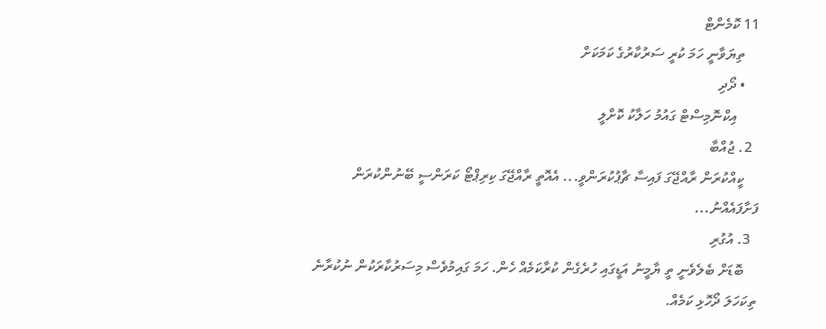11 ކޮމެންޓް
    ތިޔަވާނީ ހަމަ ކުރީ ސަރުކާރުގެ ކަމަކަށް
    • ދޯދި
      އިކްނޮމިސްޓް ގައުމު ހަލާކު ކޮށްލީ
  2. ޖުއްބާ
    ކީއްކުރަން ރާއްޖޭގަ ފައިސާ ޗާޕުކުރަންވީ... އެއޮތީ ރާއްޖޭގަ ކިރިޕްޓޯ ކަރަންސީ ބޭނުންކުރަން ފަށާފައެއްނު...
  3. އުގުރި
    ބޮޑަށް ބެލެވެނީ ތީ ޔާމީނު އަޑީގައި ހުރެގެން ކުރާކަމެއް ހެން. ހަމަ ގައިމުވެސް މިސަރުކާރަކުން ނުކުރާނެ ތިކަހަލަ ދޯހޮޅި ކަމެއް.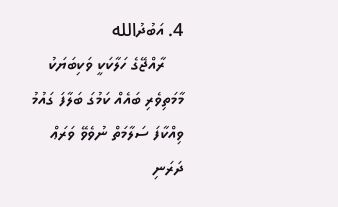4. އަބުދުالله
    ރާއްޖޭގެ ހަލާކަކީ ވަކިބަޔަކު މާމަތިވެރި ބައެއް ކަމުގަ ބަލާފަ ގައުމު ވިއްކާފަ ސަލާމަތް ނުވެވޭ ވަރަޢް ދަރަނި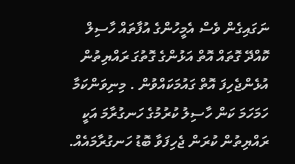ނަގައިގެން ވެސް އެމީހުންގެ އުފާތައް ހާސިލް ކޮއްދޭ ގޮތައް އޮތް އަޅުންގެ ގޮތުގަ ރައްޔިތުން އުޅެންޖެހިފަ އޮތް ގައުމަކައްވުން . މިނިވަންކަމާ ހަމަހަމަ ކަން ހާސިލު ކުރުމުގެ ހަނގުރާމަ އަކީ ރައްޔިތުން ކުރަން ޖެހިފަވާ ބޮޑު ހަނގުރާމައެއް.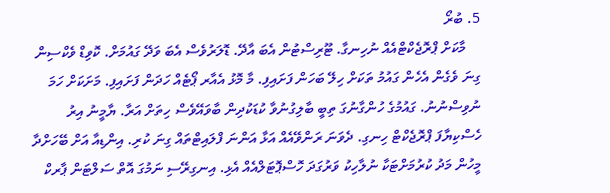5. ބުރޯ
    މާކަށް ޕްރޮޖެކްޓްއެއް ނުހިނގާ. ޓޫރިސްޓުން އެބަ އާދޭ. ޑޮލަރުވެސް އެބަ ވަދޭ ގައުމަށް. ކޮވިޑް ވެކްސިން ގިނަ ވެގެން އެހެން ގައުމު ތަކަށް ހިލޭ ބަހަން ފަށައިފި. މާ މޮޅު އެއާރ ޕޯޓެއް ހަދަން ފަށައިފި. މަށަކަށް ހަމަ ނުވިސްނުނު. ގައުމުގެ ހުންގާނުގަ ތިބީ ބާލިގުނުވާ ކުޑަކުދިން ބާވައޭވެސް ހިތަށް އަރާ. ޔާމީނު އިރު ހެސްކިޔާފަ ޕްރޮޖެކްޓް ހިނގި. ދެވަނަ ރަންވޭއެއް އަޅާ އަންނަ ފްލައިޓްތައް ގިނަ ކުރި. އިންޑިއާ އަށް ބޭހަށްދާ މީހުން މަދު ކުރުމަށްޓަކާ ނުލާހިކު ވަރުގަދަ ހޮސްޕޮޓަލްއެއް އެޅި. އިނގިރޭސި ނަމުގަ އޮތް ސަލްޓަން ޕާރކް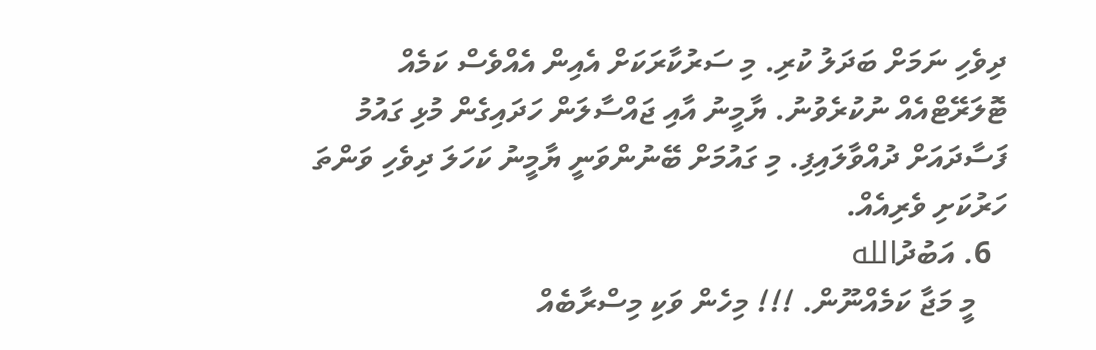ދިވެހި ނަމަށް ބަދަލު ކުރި. މި ސަރުކާރަކަށް އެއިން އެއްވެސް ކަމެއް ޓޮލަރޭޓްއެއް ނުކުރެވުނު. ޔާމީނު އާއި ޖައްސާލަން ހަދައިގެން މުޅި ގައުމު ފަސާދައަށް ދުއްވާލައިފި. މި ގައުމަށް ބޭނުންވަނީ ޔާމީނު ކަހަލަ ދިވެހި ވަންތަ ހަރުކަށި ވެރިއެއް.
  6. އަބުދުالله
    މީ މަޖާ ކަމެއްނޫން. !!! މިހެން ވަކި މިސްރާބެއް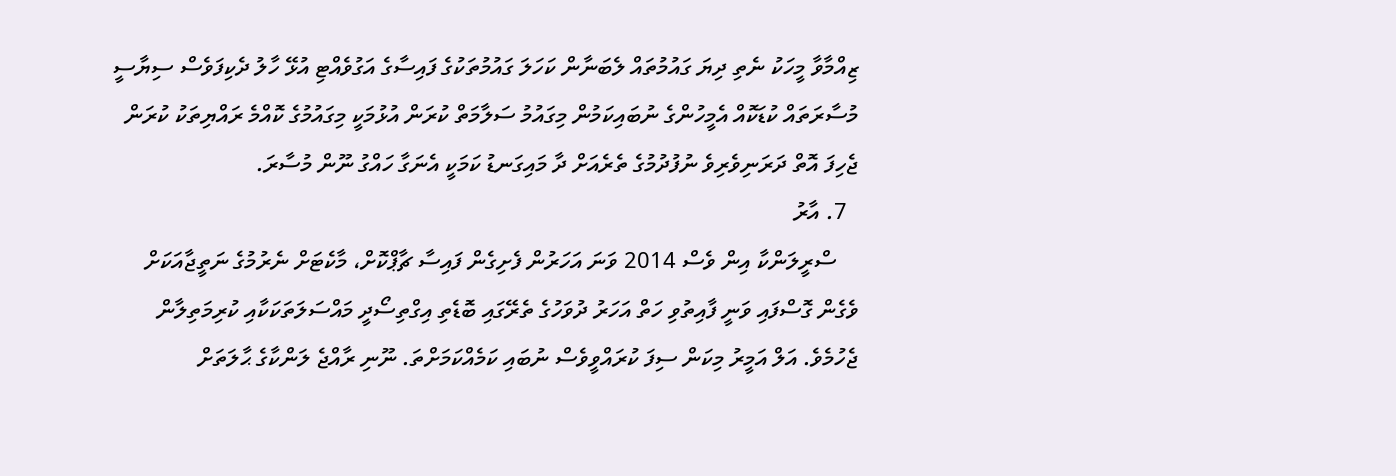ޒިއްމާވާ މީހަކު ނެތި ދިޔަ ގައުމުތައް ލެބަނާން ކަހަލަ ގައުމުތަކުގެ ފައިސާގެ އަގުވެއްޓި އުޅޭ ހާލު ދެކިފަވެސް ސިޔާސީ މުސާރަތައް ކުޑަކޮއް އެމީހުންގެ ނުބައިކަމުން މިގައުމު ސަލާމަތް ކުރަން އުޅުމަކީ މިގައުމުގެ ކޮއްމެ ރައްޔިތަކު ކުރަން ޖެހިފަ އޮތް ދަރަނިވެރިވެ ނުފުދުމުގެ ތެރެއަށް ދާ މައިގަނޑު ކަމަކީ އެނަގާ ހައްގު ނޫން މުސާރަ.
  7. އާރު
    ސްރީލަންކާ އިން ވެސް 2014 ވަނަ އަހަރުން ފެށިގެން ފައިސާ ޗާޕްކޮށް، މާކެޓަށް ނެރުމުގެ ނަތީޖާއަކަށް ވެގެން ގޮސްފައި ވަނީ ފާއިތުވި ހަތް އަހަރު ދުވަހުގެ ތެރޭގައި ބޮޑެތި އިގްތިސޯދީ މައްސަލަތަކަކާއި ކުރިމަތިލާން ޖެހުމެވެ. އަލް އަމީރު މިކަން ސިފަ ކުރައްވީވެސް ނުބައި ކަމެއްކަމަށްތަ. ނޫނި ރާއްޖެ ލަންކާގެ ޙާލަތަށް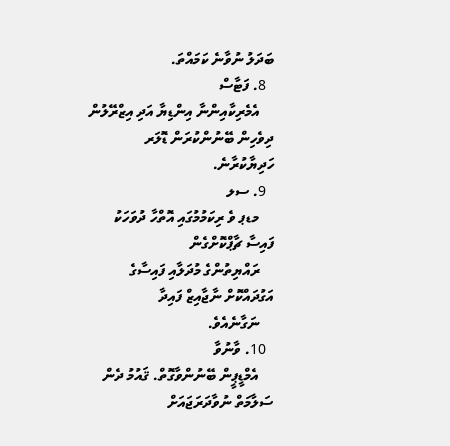ބަދަލު ނުވާނެ ކަމައްތަ.
  8. ފަޓާސް
    އެމެރިކާއިންނާ އިންޑިޔާ އަދި އިޒްރޭލުން ދިވެހިން ބޭނުންކުރަން ޑޮލަރ ހަދިޔާކުރާނެ.
  9. ސލ
    މޑޕ ވެ ރިކަމުމުގައި އޮތްހާ ދުވަހަކު ފައިސާ ޗާޕްކޮށްގެން
    ރައްޔިތުންގެ މުދަލާއި ފައިސާގެ އަގުދައްކޮށް ނާޖާއިޒް ފައިދާ
    ނަގާނެއެވެ.
  10. ވާނުވާ
    އެމްޑީޕީން ބޭނުންވާގޮތް. ޤައުމު ދެން ސަލާމަތް ނުވާދަރަޖައަށް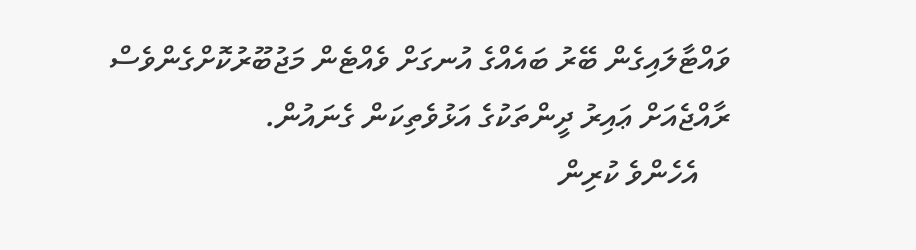ވައްޓާލައިގެން ބޭރު ބައެއްގެ އުނގަށް ވެއްޓެން މަޖުބޫރުކޮށްގެންވެސް ރާއްޖެއަށް ޢައިރު ދީންތަކުގެ އަޅުވެތިކަން ގެނައުން.
    އެހެންވެ ކުރިން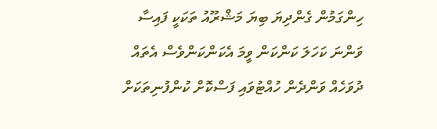ހިންގަމުން ގެންދިޔަ ބިޔަ މަޝްރޫއު ތަކަކީ ފައިސާ ވަންނަ ކަހަލަ ކަންކަން ވީމަ އެކަންކަންވެސް އެތައް ދުވަހެއް ވަންދެން ހުއްޓުވައި ފަސްކޮށް ކުންފުނިތަކަށް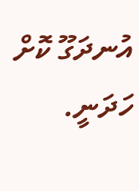އުނދަގޫ ކޮށް ހަދަނީ.